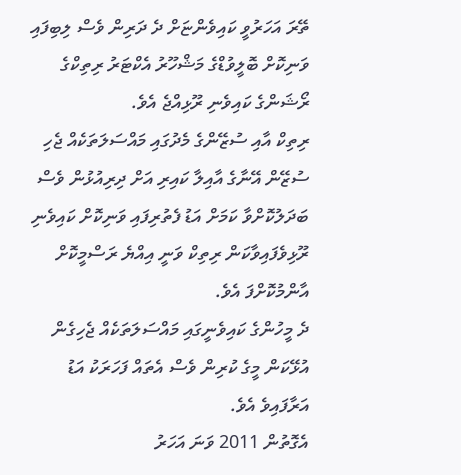ތޭރަ އަހަރުވީ ކައިވެންޏަށް ދެ ދަރިން ވެސް ލިބިފައި ވަނިކޮށް ބޮލީވުޑްގެ މަޝްހޫރު އެކްޓަރު ރިތިކްގެ ރޯޝަންގެ ކައިވެނި ރޫޅިއްޖެ އެވެ.
ރިތިކް އާއި ސުޒޭންގެ މެދުގައި މައްސަލަތަކެއް ޖެހި ސުޒޭން އޭނާގެ އާއިލާ ކައިރި އަށް ދިރިއުޅުން ވެސް ބަދަލުކޮށްވާ ކަމަށް އަޑު ފެތުރިފައި ވަނިކޮށް ކައިވެނި ރޫޅިވެފައިވާކަން ރިތިކް ވަނީ އިއްޔެ ރަސްމީކޮށް އާންމުކޮށްފަ އެވެ.
ދެ މީހުންގެ ކައިވެނީގައި މައްސަލަތަކެއް ޖެހިގެން އުޅޭކަން މީގެ ކުރިން ވެސް އެތައް ފަހަރަކު އަޑު އަރާފައިވެ އެވެ.
އެގޮތުން 2011 ވަނަ އަހަރު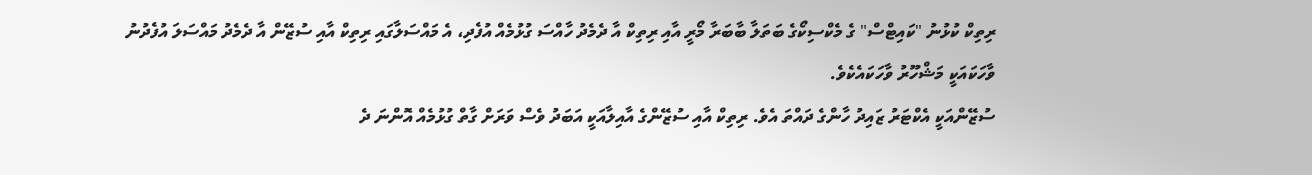ރިތިކް ކުޅުނު "ކައިޓްސް" ގެ މެކްސިކޯގެ ބަތަލާ ބާބަރާ މޯރީ އާއި ރިތިކް އާ ދެމެދު ހާއްސަ ގުޅުމެއް އުފެދި، އެ މައްސަލާގައި ރިތިކް އާއި ސުޒޭން އާ ދެމެދު މައްސަލަ އުފެދުނު ވާހަކައަކީ މަޝްހޫރު ވާހަކައެކެވެ.
ސުޒޭންއަކީ އެކްޓަރު ޒައިދު ހާންގެ ދައްތަ އެވެ. ރިތިކް އާއި ސުޒޭންގެ އާއިލާއަކީ އަބަދު ވެސް ވަރަށް ގާތް ގުޅުމެއް އޮންނަ ދެ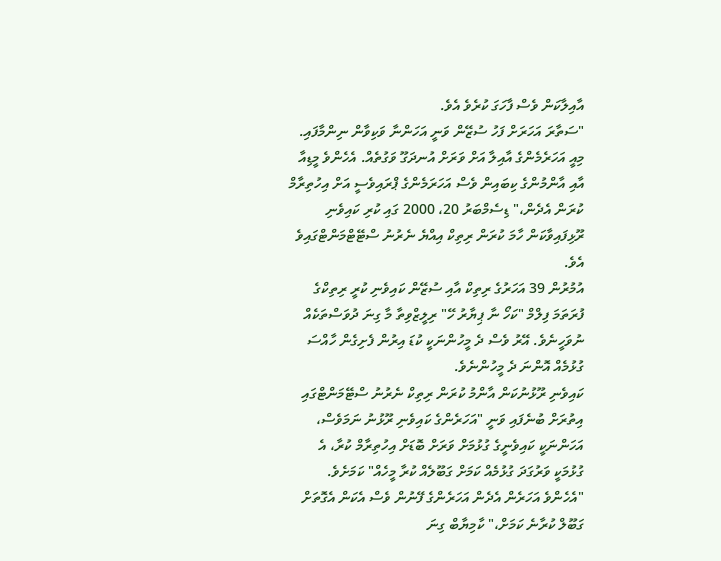އާއިލާކަން ވެސް ފާހަގަ ކުރެވެ އެވެ.
"ސަތާރަ އަހަރަށް ފަހު ސުޒޭން ވަނީ އަހަންނާ ވަކިވާން ނިންމާފައި. މިއީ އަހަރެމެންގެ އާއިލާ އަށް ވަރަށް އުނދަގޫ ވަގުތެއް. އެހެންވެ މީޑިއާ އާއި އާންމުންގެ ކިބައިން ވެސް އަހަރަމެންގެ ޕްރައިވެސީ އަށް އިހުތިރާމް ކުރަން އެދެން،" ޑިސެމްބަރު 20، 2000 ގައި ކުރި ކައިވެނި ރޫޅިފައިވާކަން ހާމަ ކުރަން ރިތިކް އިއްޔެ ނެރުނު ސްޓޭޓްމަންޓްގައިވެ އެވެ.
އުމުރުން 39 އަހަރުގެ ރިތިކް އާއި ސުޒޭން ކައިވެނި ކުރީ ރިތިކްގެ ފުރަތަމަ ފިލްމް "ކަހޯ ނާ ޕިޔާރު ހޭ" ރިލީޒްވިތާ މާ ގިނަ ދުވަސްތަކެއް ނުވަހީނެވެ. އޭރު ވެސް ދެ މީހުންނަކީ ކުޑަ އިރުން ފެށިގެން ހާއްސަ ގުޅުމެއް އޮންނަ ދެ މީހުންނެވެ.
ކައިވެނި ރޫޅުނުކަން އާންމު ކުރަން ރިތިކް ނެރުނު ސްޓޭމަންޓްގައި އިތުރަށް ބުނެފައި ވަނީ "އަހަރެންގެ ކައިވެނި ރޫޅުނު ނަމަވެސް، އަހަންނަކީ ކައިވެނީގެ ގުޅުމަށް ވަރަށް ބޮޑަށް އިހުތިރާމް ކުރާ، އެ ގުޅުމަކީ ވަރުގަދަ ގުޅުމެއް ކަމަށް ގަބޫލެއް ކުރާ މީހެއް" ކަމަށެވެ.
"އެހެންވެ އަހަރެން އެދެން އަހަރެންގެ ފޭނުން ވެސް އެކަން އެގޮތަށް ގަބޫލް ކުރާނެ ކަމަށް،" ކާމިޔާބް ގިނަ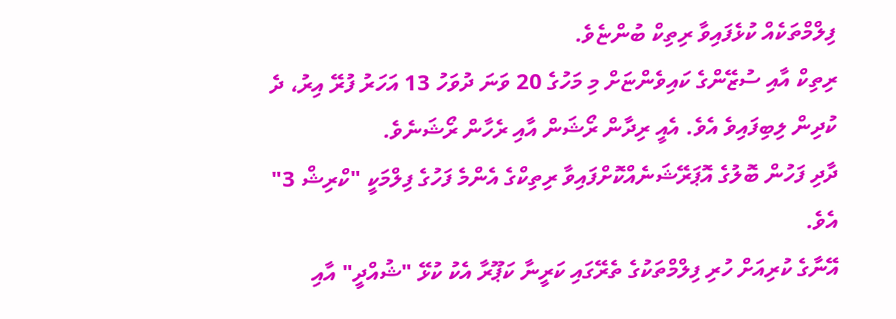ފިލްމްތަކެއް ކުޅެފައިވާ ރިތިކް ބުންޏެވެ.
ރިތިކް އާއި ސުޒޭންގެ ކައިވެންޏަށް މި މަހުގެ 20 ވަނަ ދުވަހު 13 އަހަރު ފުރޭ އިރު، ދެ ކުދިން ލިބިފައިވެ އެވެ. އެއީ ރިދާން ރޯޝަން އާއި ރެހާން ރޯޝަނެވެ.
ދާދި ފަހުން ބޮލުގެ އޮޕަރޭޝަނެއްކޮށްފައިވާ ރިތިކްގެ އެންމެ ފަހުގެ ފިލްމަކީ "ކްރިޝް 3" އެވެ.
އޭނާގެ ކުރިއަށް ހުރި ފިލްމްތަކުގެ ތެރޭގައި ކަރީނާ ކަޕޫރާ އެކު ކުޅޭ "ޝުއްދީ" އާއި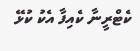ކެޓްރީނާ ކެއިފާ އެކު ކުޅޭ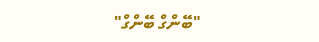"ބޭންގް ބޭންގް"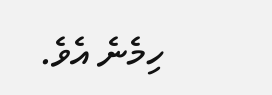ހިމެނެ އެވެ.